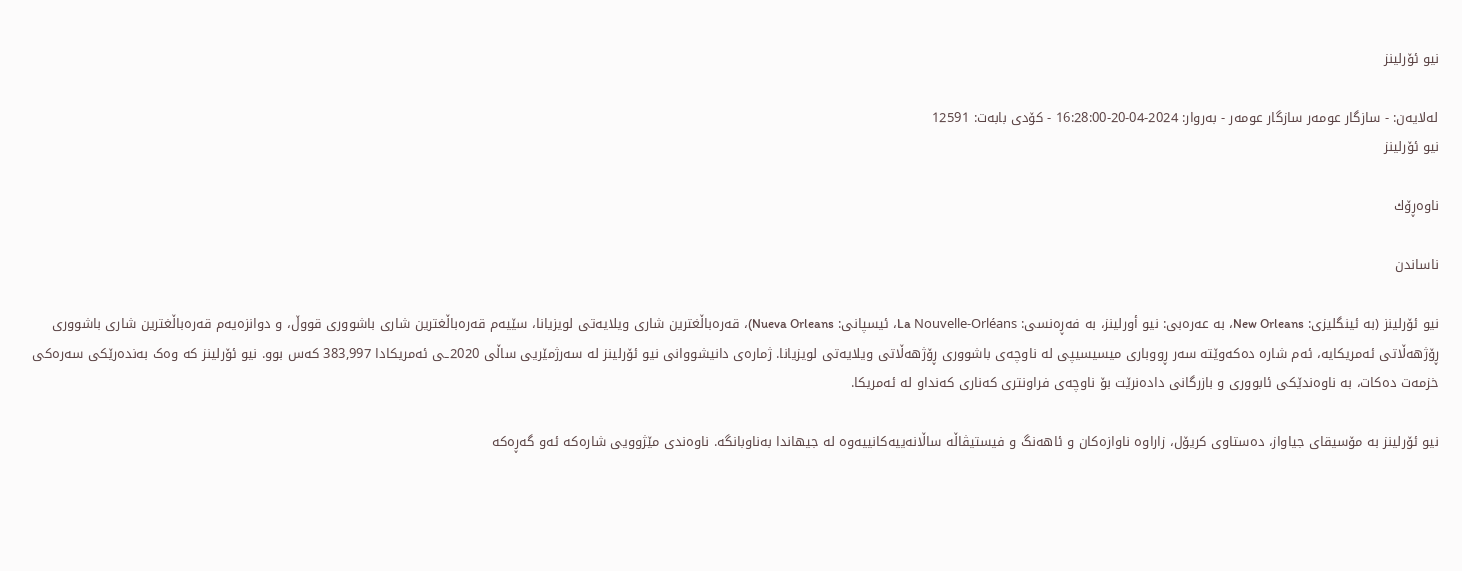نیو ئۆرلینز

له‌لایه‌ن: - سازگار عومەر سازگار عومەر - به‌روار: 2024-04-20-16:28:00 - کۆدی بابەت: 12591
نیو ئۆرلینز

ناوه‌ڕۆك

ناساندن

نیو ئۆرلینز (بە ئینگلیزی: New Orleans، بە عەرەبی: نیو أورلينز، بە فەڕەنسی: La Nouvelle-Orléans، ئیسپانی: Nueva Orleans)، قەرەباڵغترین شاری ویلایەتی لویزیانا، سێیەم قەرەباڵغترین شاری باشووری قووڵ، و دوانزەیەم قەرەباڵغترین شاری باشووری ڕۆژهەڵاتی ئەمریکایە، ئەم شارە دەکەوێتە سەر ڕووباری میسیسیپی لە ناوچەی باشووری ڕۆژهەڵاتی ویلایەتی لویزیانا. ژمارەی دانیشووانی نیو ئۆرلینز لە سەرژمێریی ساڵی 2020ـی ئەمریکادا 383,997 کەس بوو. نیو ئۆرلینز کە وەک بەندەرێکی سەرەکی خزمەت دەکات، بە ناوەندێکی ئابووری و بازرگانی دادەنرێت بۆ ناوچەی فراونتری کەناری کەنداو لە ئەمریکا.

نیو ئۆرلینز بە مۆسیقای جیاواز، دەستاوی کریۆل، زاراوە ناوازەکان و ئاهەنگ و فیستیڤاڵە ساڵانەییەکانییەوە لە جیهاندا بەناوبانگە. ناوەندی مێژوویی شارەکە ئەو گەڕەکە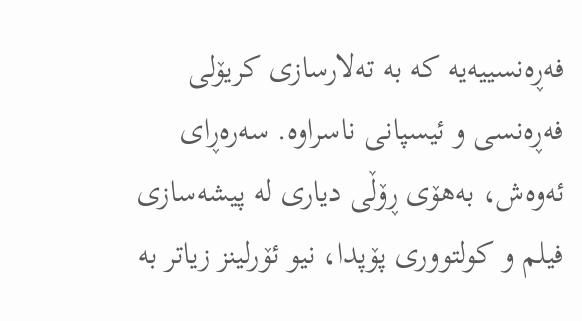فەڕەنسییەیە کە بە تەلارسازی کریۆلی فەڕەنسی و ئیسپانی ناسراوە. سەرەڕای ئەوەش، بەهۆی ڕۆڵی دیاری لە پیشەسازی فیلم و کولتووری پۆپدا، نیو ئۆرلینز زیاتر بە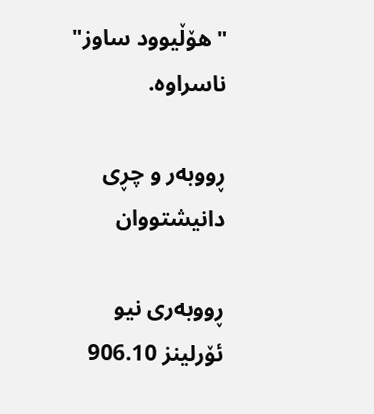"هۆڵیوود ساوز" ناسراوە.

ڕووبەر و چڕی دانیشتووان

ڕووبەری نیو ئۆرلینز 906.10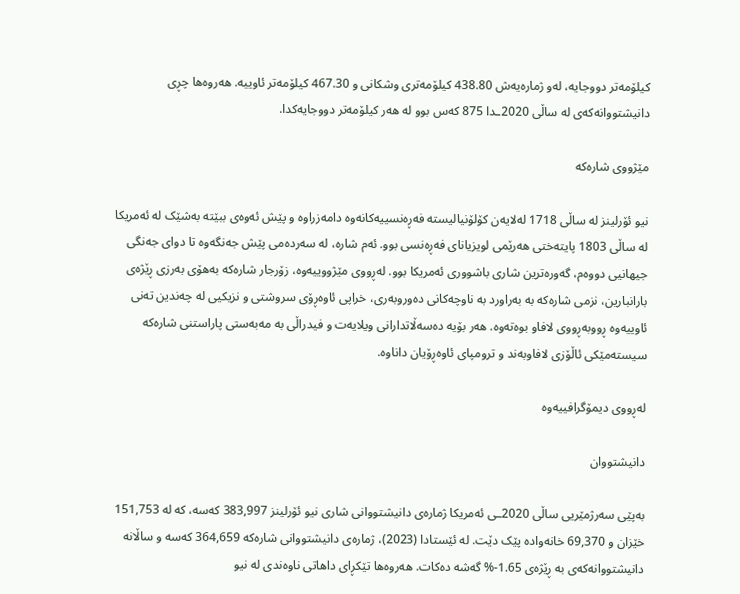کیلۆمەتر دووجایە، لەو ژمارەیەش 438.80 کیلۆمەتری وشکانی و 467.30 کیلۆمەتر ئاوییە. هەروەها چڕی دانیشتووانەکەی لە ساڵی 2020ـدا 875 کەس بوو لە هەر کیلۆمەتر دووجایەکدا.

مێژووی شارەکە

نیو ئۆرلینز لە ساڵی 1718 لەلایەن کۆلۆنیالیستە فەڕەنسییەکانەوە دامەزراوە و پێش ئەوەی ببێتە بەشێک لە ئەمریکا لە ساڵی 1803 پایتەختی هەرێمی لویزیانای فەڕەنسی بوو. ئەم شارە، لە سەردەمی پێش جەنگەوە تا دوای جەنگی جیهانیی دووەم، گەورەترین شاری باشووری ئەمریکا بوو. لەڕووی مێژووییەوە، زۆرجار شارەکە بەهۆی بەرزی ڕێژەی بارانبارین، نزمی شارەکە بە بەراورد بە ناوچەکانی دەوروبەری، خراپی ئاوەڕۆی سروشتی و نزیکیی لە چەندین تەنی ئاوییەوە ڕووبەڕووی لافاو بوەتەوە. هەر بۆیە دەسەڵاتدارانی ویلایەت و فیدراڵی بە مەبەستی پاراستنی شارەکە سیستەمێکی ئاڵۆزی لافاوبەند و ترومپای ئاوەڕۆیان داناوە.

لەڕووی دیمۆگرافییەوە

دانیشتووان

بەپێی سەرژمێریی ساڵی 2020ـی ئەمریکا ژمارەی دانیشتووانی شاری نیو ئۆرلینز 383,997 کەسە، کە لە 151,753 خێزان و 69,370 خانەوادە پێک دێت. لە ئێستادا (2023)، ژمارەی دانیشتووانی شارەکە 364,659 کەسە و ساڵانە دانیشتووانەکەی بە ڕێژەی 1.65-% گەشە دەکات. هەروەها تێکڕای داهاتی ناوەندی لە نیو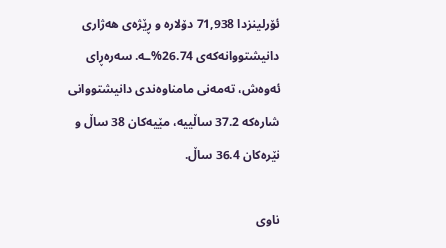ئۆرلینزدا 71,938 دۆلارە و ڕێژەی هەژاری دانیشتووانەکەی 26.74%ـە. سەرەڕای ئەوەش، تەمەنی مامناوەندی دانیشتووانی شارەکە 37.2 ساڵییە، مێیەکان 38 ساڵ و نێرەکان 36.4 ساڵ.

ناوی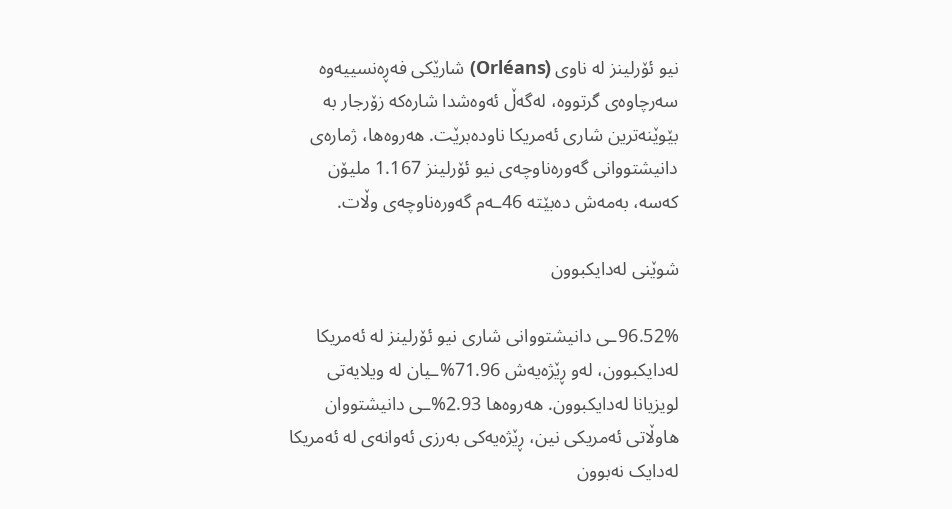نیو ئۆرلینز لە ناوی (Orléans) شارێکی فەڕەنسییەوە سەرچاوەی گرتووە، لەگەڵ ئەوەشدا شارەکە زۆرجار بە بێوێنەترین شاری ئەمریکا ناودەبرێت. هەروەها، ژمارەی دانیشتووانی گەورەناوچەی نیو ئۆرلینز 1.167 ملیۆن کەسە، بەمەش دەبێتە 46ـەم گەورەناوچەی وڵات.

شوێنی لەدایکبوون

96.52%ـی دانیشتووانی شاری نیو ئۆرلینز لە ئەمریکا لەدایکبوون، لەو ڕێژەیەش 71.96%ـیان لە ویلایەتی لویزیانا لەدایکبوون. هەروەها 2.93%ـی دانیشتووان هاوڵاتی ئەمریکی نین، ڕێژەیەکی بەرزی ئەوانەی لە ئەمریکا لەدایک نەبوون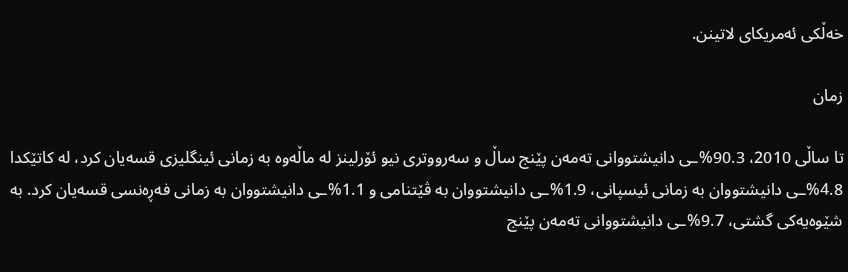خەڵکی ئەمریکای لاتینن.

زمان

تا ساڵی 2010، 90.3%ـی دانیشتووانی تەمەن پێنج ساڵ و سەرووتری نیو ئۆرلینز لە ماڵەوە بە زمانی ئینگلیزی قسەیان کرد، لە کاتێکدا 4.8%ـی دانیشتووان بە زمانی ئیسپانی، 1.9%ـی دانیشتووان بە ڤێتنامی و 1.1%ـی دانیشتووان بە زمانی فەڕەنسی قسەیان کرد. بە شێوەیەکی گشتی، 9.7%ـی دانیشتووانی تەمەن پێنج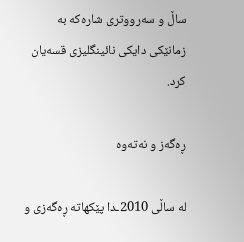ساڵ و سەرووتری شارەکە بە زمانێکی دایکی نائینگلیزی قسەیان کرد.

ڕەگەز و نەتەوە

لە ساڵی 2010ـدا پێکهاتە ڕەگەزی و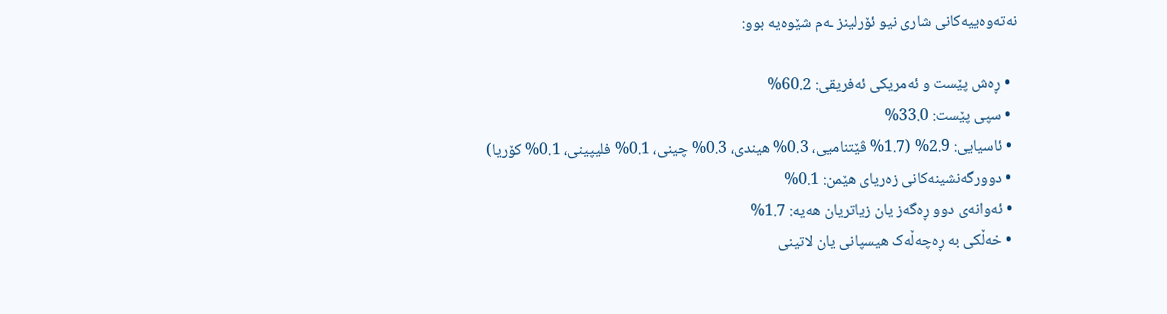نەتەوەییەکانی شاری نیو ئۆرلینز ـەم شێوەیە بوو:

  • ڕەش پێست و ئەمریکی ئەفریقی: 60.2%
  • سپی پێست: 33.0%
  • ئاسیایی: 2.9% (1.7% ڤێتنامیی، 0.3% هیندی، 0.3% چینی، 0.1% فلیپینی، 0.1% کۆریا)
  • دوورگەنشینەکانی زەریای هێمن: 0.1%
  • ئەوانەی دوو ڕەگەز یان زیاتریان هەیە: 1.7%
  • خەڵکی بە ڕەچەڵەک هیسپانی یان لاتینی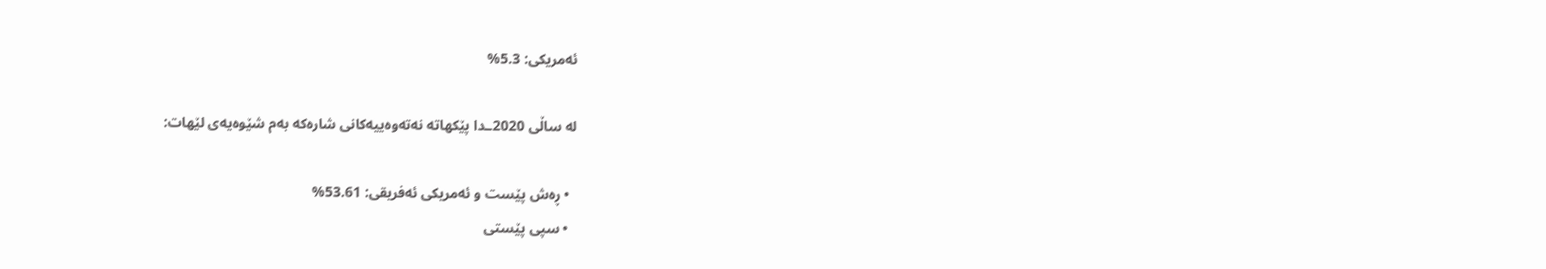ئەمریکی: 5.3%

لە ساڵی 2020ـدا پێکهاتە نەتەوەییەکانی شارەکە بەم شێوەیەی لێهات:

  • ڕەش پێست و ئەمریکی ئەفریقی: 53.61%
  • سپی پێستی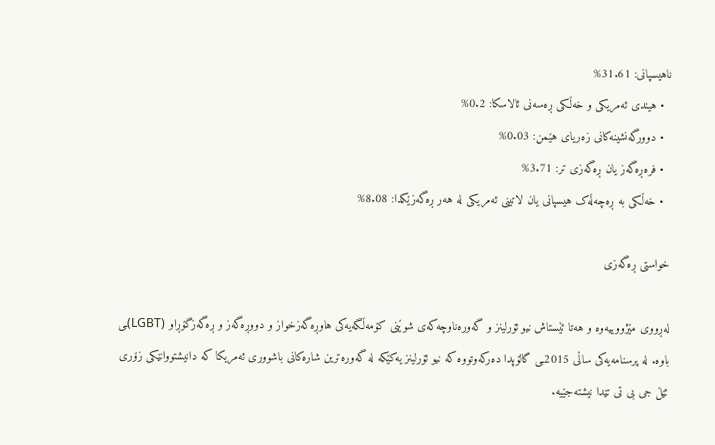ناهیسپانی: 31.61%
  • هیندی ئەمریکی و خەڵکی ڕەسەنی ئالاسکا: 0.2%
  • دوورگەنشینەکانی زەریای هێمن: 0.03%
  • فرەڕەگەز یان ڕەگەزی تر: 3.71%
  • خەڵکی بە ڕەچەڵەک هیسپانی یان لاتینی ئەمریکی لە هەر ڕەگەزێکدا: 8.08%

خواستی ڕەگەزی

لەڕووی مێژووییەوە و هەتا ئێستاش نیو ئۆرلینز و گەورەناوچەکەی شوێنی کۆمەڵگەیەکی هاوڕەگەزخواز و دووڕەگەز و ڕەگەزگۆڕاو (LGBT)ـی باوە. لە پرسنامەیەکی ساڵی 2015ـی گالۆپدا دەرکەوتووە کە نیو ئۆرلینز یەکێکە لە گەورەترین شارەکانی باشووری ئەمریکا کە دانیشتووانێکی زۆری ئێڵ جی بی تی تێدا نیشتەجێیە.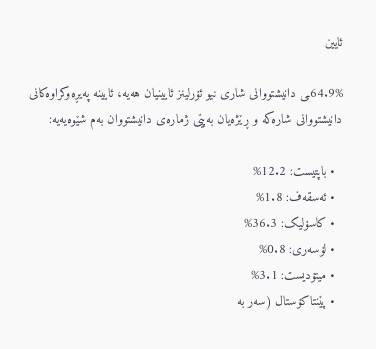ئایین

64.9%ـی دانیشتووانی شاری نیو ئۆرلینز ئایینیان هەیە، ئایینە پەیڕەوکراوەکانی دانیشتووانی شارەکە و ڕێژەیان بەپێی ژمارەی دانیشتووان بەم شێوەیەیە:

  • باپتیست: 12.2%
  • ئەسقەف: 1.8%
  • کاسۆلیک: 36.3%
  • لۆسەری: 0.8%
  • میتۆدیست: 3.1%
  • پێنتاکۆستال (سەر بە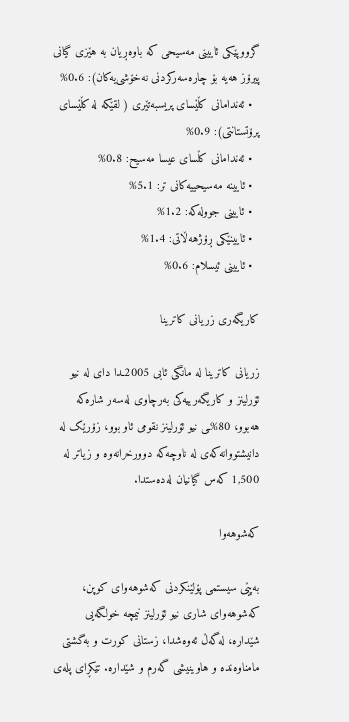گرووپێکی ئایینی مەسیحی کە باوەڕیان بە هێزی گیانی پیرۆز هەیە بۆ چارەسەرکردنی نەخۆشی‌یەکان): 0.6%
  • ئەندامانی کڵێسای پریسبەتێری ( لقێکە لە کڵێسای پرۆتستانتی): 0.9%
  • ئەندامانی کڵسای عیسا مەسیح: 0.8%
  • ئایینە مەسیحییەکانی تر: 5.1%
  • ئایینی جوولەکه: 1.2%
  • ئایینێکی ڕۆژهەڵاتی: 1.4%
  • ئایینی ئیسلام: 0.6%

کاریگەری زریانی کاترینا

زریانی کاترینا لە مانگی ئابی 2005ـدا دای لە نیو ئۆرلینز و کاریگەرییەکی بەرچاوی لەسەر شارەکە هەبوو، 80%ـی نیو ئۆرلینز نقومی ئاو بوو، زۆرێک لە دانیشتووانەکەی لە ناوچەکە دوورخرانەوە و زیاتر لە 1,500 کەس گیانیان لەدەستدا.

کەشوهەوا

بەپێی سیستمی پۆلێنکردنی کەشوهەوای کوپن، کەشوهەوای شاری نیو ئۆرلینز نیمچە خولگەیی شێدارە، لەگەڵ ئەوەشدا، زستانی کورت و بەگشتی مامناوەندە و هاوینیشی گەرم و شێدارە. تێکڕای پلەی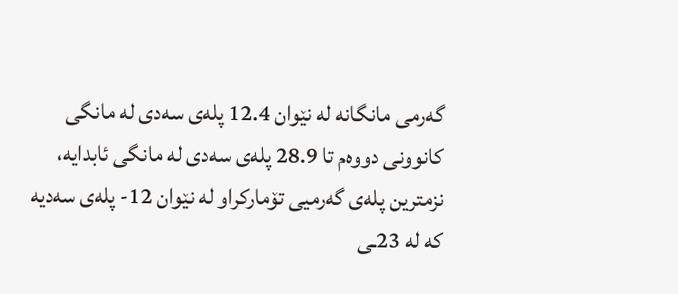گەرمی مانگانە لە نێوان 12.4 پلەی سەدی لە مانگی کانوونی دووەم تا 28.9 پلەی سەدی لە مانگی ئابدایە، نزمترین پلەی گەرمیی تۆمارکراو لە نێوان 12- پلەی سەدیە کە لە 23ـی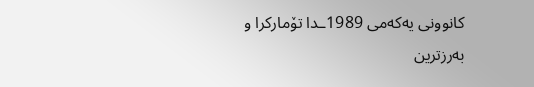کانوونی یەکەمی 1989ـدا تۆمارکرا و بەرزترین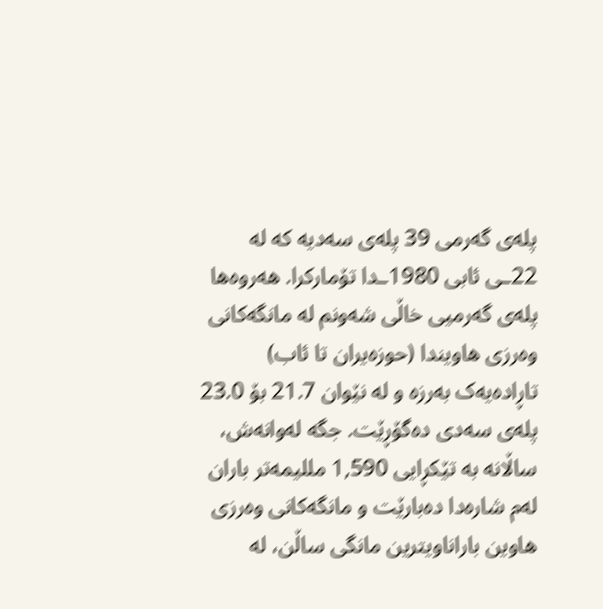پلەی گەرمی 39 پلەی سەدیە کە لە 22ـی ئابی 1980ـدا تۆمارکرا. هەروەها پلەی گەرمیی خاڵی شەونم لە مانگەکانی وەرزی هاویندا (حوزەیران تا ئاب) تاڕادەیەک بەرزە و لە نێوان 21.7 بۆ 23.0 پلەی سەدی دەگۆڕێت. جگە لەوانەش، ساڵانە بە تێکڕایی 1,590 مللیمەتر باران لەم شارەدا دەبارێت و مانگەکانی وەرزی هاوین باراناویترین مانگی ساڵن، لە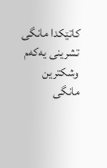کاتێکدا مانگی تشرینی یەکەم وشکترین مانگی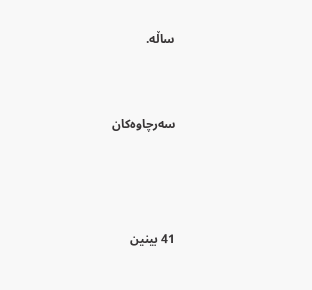ساڵە.


سەرچاوەکان



41 بینین